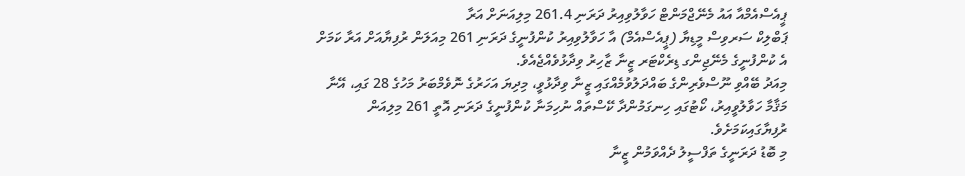ޕީއެސްއެމްއާ އައު މެނޭޖްމަންޓް ހަވާލުވިއިރު ދަރަނި 261.4 މިލިއަނަށް އަރާ
ޕަބްލިކް ސަރވިސް މީޑިޔާ (ޕީއެސްއެމް) އާ ހަވާލުވިއިރު ކުންފުނީގެ ދަރަނި 261 މިއަލަން ރުފިޔާއަށް އަރާ ކަމަށް އެ ކުންފުނީގެ މެނޭޖިންގ ޑިރެކްޓަރ ޒީނާ ޒާހިރު ވިދާޅުވެއްޖެއެވެ.
މިއަދު ބޭއްވި ނޫސްވެރިންގެ ބައްދަލުވުމެއްގައި ޒީނާ ވިދާޅުވީ، މިދިޔަ އަހަރުގެ ނޮވެމްބަރު މަހުގެ 28 ގައި، އޭނާ މަޤާމާ ހަވާލުވީއިރު، ކޯޓުގައި ހިނގަމުންދާ ކޭސްތައް ނުހިމަނާ ކުންފުނީގެ ދަރަނި އޮތީ 261 މިލިއަން ރުފިޔާގައިކަމަށެވެ.
މި ބޮޑު ދަރަނީގެ ތަފްސީލު ދެއްވަމުން ޒީނާ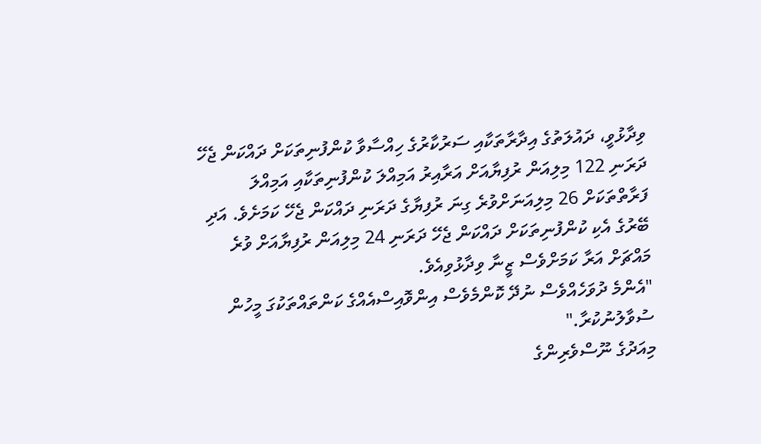ވިދާޅުވީ، ދައުލަތުގެ އިދާރާތަކާއި ސަރުކާރުގެ ހިއްސާވާ ކުންފުނިތަކަށް ދައްކަން ޖެހޭ ދަރަނި 122 މިލިއަން ރުފިޔާއަށް އަރާއިރު އަމިއްލަ ކުންފުނިތަކާއި އަމިއްލަ ފަރާތްތަކަށް 26 މިލިއަނަށްވުރެ ގިނަ ރުފިޔާގެ ދަރަނި ދައްކަން ޖެހޭ ކަމަށެވެ. އަދި ބޭރުގެ އެކި ކުންފުނިތަކަށް ދައްކަން ޖެހޭ ދަރަނި 24 މިލިއަން ރުފިޔާއަށް ވުރެ މައްޗަށް އަރާ ކަމަށްވެސް ޒީނާ ވިދާޅުވިއެވެ.
"އެންމެ ދުވަހެއްވެސް ނުދޭ ކޮންމެވެސް އިންވޮއިސްއެއްގެ ކަންތައްތަކުގަ މީހުން ސުވާލުނުކުރާ."
މިއަދުގެ ނޫސްވެރިންގެ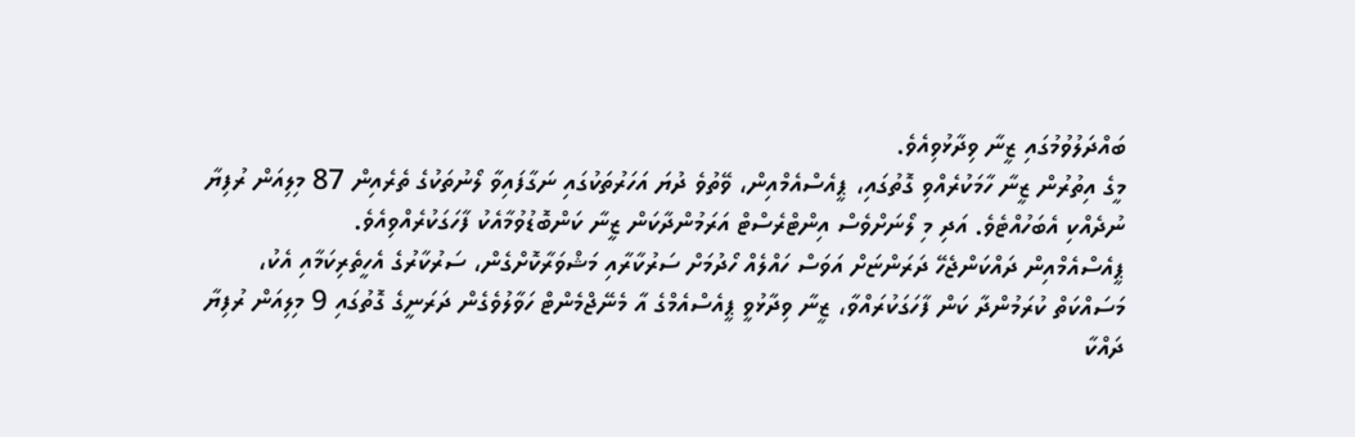ބައްދަލުވުމުގައި ޒީނާ ވިދާޅުވިއެވެ.
މީގެ އިތުރުން ޒީނާ ހާމަކުރެއްވި ގޮތުގައި، ޕީއެސްއެމްއިން، ވޭތުވެ ދުޔަ އަހަރުތަކުގައި ނަގާފައިވާ ލޯނުތަކުގެ ތެރެއިން 87 މިލިއަން ރުފިޔާ ނުދެއްކި އެބަހުއްޓެވެ. އަދި މި ލޯނަށްވެސް އިންޓްރެސްޓް އަރަމުންދާކަން ޒީނާ ކަންބޮޑުވުމާއެކު ފާހަގަކުރެއްވިއެވެ.
ޕީއެސްއެމްއިން ދައްކަންޖެހޭ ދަރަންޏަށް އަވަސް ހައްލެއް ހޯދުމަށް ސަރުކާރާއި މަޝްވަރާކޮށްގެން، ސަރުކާރުގެ އެހީތެރިކަމާއި އެކު، މަސައްކަތް ކުރަމުންދާ ކަން ފާހަގަކުރައްވާ، ޒީނާ ވިދާޅުވީ ޕީއެސްއެމްގެ އާ މެނޭޖްމެންޓް ހަވާލުވެގެން ދަރަނީގެ ގޮތުގައި 9 މިލިއަން ރުފިޔާ ދައްކާ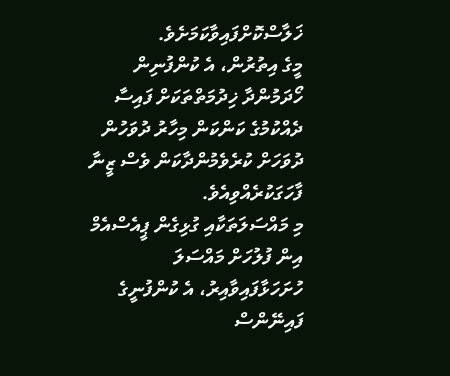ޚަލާސްކޮށްފައިވާކަމަށެވެ.
މީގެ އިތުރުން، އެ ކުންފުނިން ހޯދަމުންދާ ޚިދުމަތްތަކަށް ފައިސާ ދެއްކުމުގެ ކަންކަން މިހާރު ދުވަހުން ދުވަހަށް ކުރެވެމުންދާކަން ވެސް ޒީނާ ފާހަގަކުރެއްވިއެވެ.
މި މައްސަލަތަކާއި ގުޅިގެން ޕީއެސްއެމް އިން ފުލުހަށް މައްސަލަ ހުށަހަޅާފައިވާއިރު، އެ ކުންފުނީގެ ފައިނޭންސް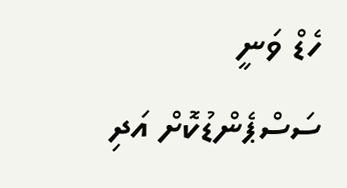ހެޑް ވަނީ ސަސްޕެންޑުކޮށް އަދި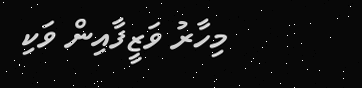މިހާރު ވަޒީފާއިން ވަކި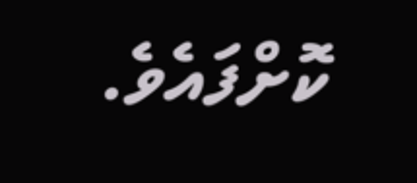ކޮށްފައެވެ.